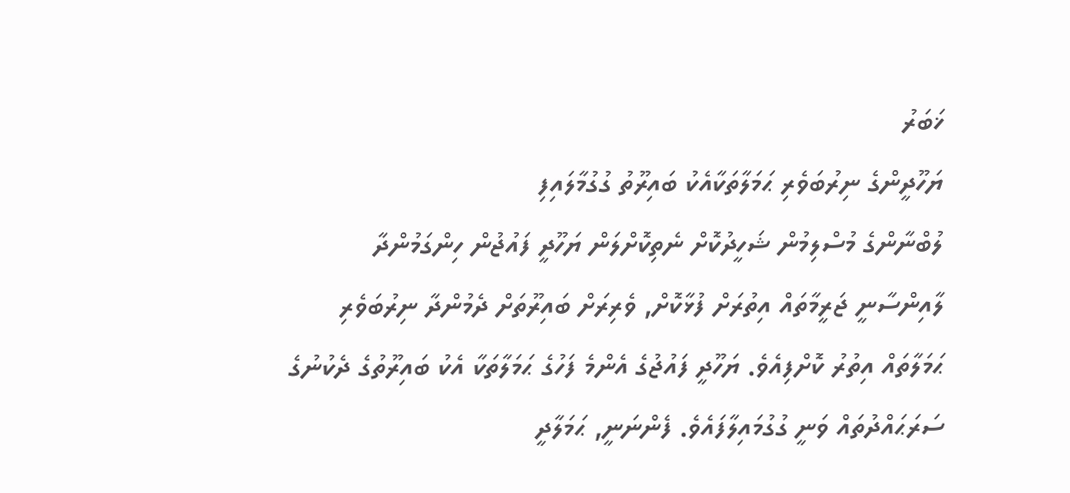ޚަބަރު
ޔަހޫދީންގެ ނިރުބަވެރި ޙަމަލާތަކާއެކު ބައިރޫތު ގުގުމާލައިފި
ލުބްނާންގެ މުސްލިމުން ޝަހީދުކޮށް ނެތިކޮށްލަން ޔަހޫދީ ފައުޖުން ހިންގަމުންދާ ލާއިންސާނީ ޖަރީމާތައް އިތުރަށް ފުޅާކޮށް, ވެރިރަށް ބައިރޫތަށް ދެމުންދާ ނިރުބަވެރި ޙަމަލާތައް އިތުރު ކޮށްފިއެވެ. ޔަހޫދީ ފައުޖުގެ އެންމެ ފަހުގެ ޙަމަލާތަކާ އެކު ބައިރޫތުގެ ދެކުނުގެ ސަރަޙައްދުތައް ވަނީ ގުގުމައިލާފައެވެ. ފެންނަނީ, ޙަމަލާދީ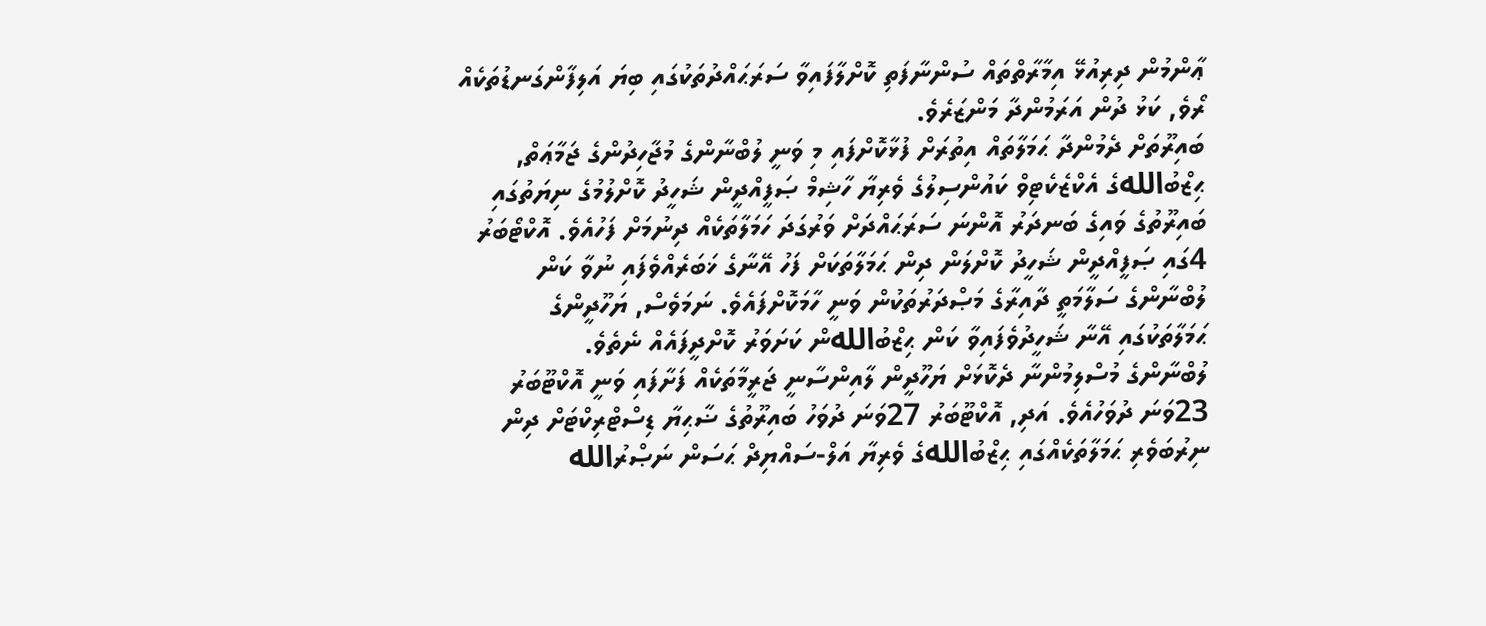ޢާންމުން ދިރިއުޅޭ އިމާރާތްތައް ސުންނާފަތި ކޮށްލާފައިވާ ސަރަޙައްދުތަކުގައި ބިޔަ އަލިފާންގަނޑުތަކެއް ރޯވެ, ކަޅު ދުން އަރަމުންދާ މަންޒަރެވެ.
ބައިރޫތަށް ދެމުންދާ ޙަމަލާތައް އިތުރަށް ފުޅާކޮށްފައި މި ވަނީ ލުބްނާންގެ މުޖާހިދުންގެ ޖަމާޢަތް, ޙިޒްބުاللهގެ އެކްޒެކެޓިވް ކައުންސިލުގެ ވެރިޔާ ހާޝިމް ޞަފީއްދީން ޝަހީދު ކޮށްލުމުގެ ނިޔަތުގައި ބައިރޫތުގެ ވައިގެ ބަނދަރު އޮންނަ ސަރަޙައްދަށް ވަރުގަދަ ހަމަލާތަކެއް ދިނުމަށް ފަހުއެވެ. އޮކްޓޯބަރު 4ގައި ޞަފީއްދީން ޝަހީދު ކޮށްލަން ދިން ޙަމަލާތަކަށް ފަހު އޭނާގެ ޚަބަރެއްވެފައި ނުވާ ކަން ލުބްނާންގެ ސަލާމަތީ ދާއިރާގެ މަޞްދަރުތަކުން ވަނީ ހާމަކޮށްފައެވެ. ނަމަވެސް, ޔަހޫދީންގެ ޙަމަލާތަކުގައި އޭނާ ޝަހީދުވެފައިވާ ކަން ޙިޒްބުاللهން ކަށަވަރު ކޮށްދީފައެއް ނެތެވެ.
ލުބްނާންގެ މުސްލިމުންނާ ދެކޮޅަށް ޔަހޫދީން ލާއިންސާނީ ޖަރީމާތަކެއް ފަށާފައި ވަނީ އޮކްޓޫބަރު 23ވަނަ ދުވަހުއެވެ. އަދި, އޮކްޓޫބަރު 27ވަނަ ދުވަހު ބައިރޫތުގެ ޟާޙިޔާ ޑިސްޓްރިކްޓަށް ދިން ނިރުބަވެރި ޙަމަލާތަކެއްގައި ޙިޒްބުاللهގެ ވެރިޔާ އަލް-ސައްޔިދް ޙަސަން ނަޞްރުالله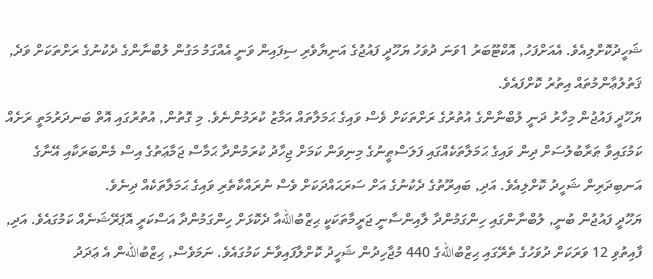ޝަހީދުކޮށްލިއެވެ. އެއަށްފަހު, އޮކްޓޫބަރު 1ވަނަ ދުވަހު ޔަހޫދީ ފައުޖުގެ އަނިޔާވެރި ސިފައިން ވަނީ އެއްގަމު މަގުން ލުބްނާންގެ ދެކުނުގެ ރަށްތަކަށް ވަދެ, ޤަތުލުޢާންމުތައް އިތުރު ކޮށްފައެވެ.
ޔަހޫދީ ފައުޖުން މިހާރު ދަނީ ލުބްނާންގެ އުތުރުގެ ރަށްތަކަށް ވެސް ވައިގެ ޙަމަލާތައް އަމާޒު ކުރަމުންނެވެ. މި ގޮތުން, އުތުރުގައި އޮތް ބަނދަރުމަތީ ރަށެއް ކަމުގައިވާ ޠަރާބުލުސަށް ދިން ވައިގެ ޙަމަލާތަކެއްގައި ފަލަސްޠީނުގެ މިނިވަން ކަމަށް ޖިހާދު ކުރަމުންދާ ޙަމާސް ޖަމާޢަތުގެ އިސް މެންބަރަކާއި އޭނާގެ އަނބިދަރިން ޝަހީދު ކޮށްލިއެވެ. އަދި, ބައިރޫތުގެ ދެކުނުގެ އަށް ސަރަޙައްދަކަށް ވެސް ނުރައްކާތެރި ވައިގެ ޙަމަލާތަކެއް ދިނެވެ.
ޔަހޫދީ ފައުޖުން ބުނީ, ލުބްނާންގައި ހިންގަމުންދާ ލާއިންސާނީ ޖަރީމާތަކަކީ ޙިޒްބުاللهއާ ދެކޮޅަށް ހިންގަމުންދާ އަސްކަރީ އޮޕަރޭޝަނެއް ކަމުގައެވެ. އަދި, ފާއިތުވި 12 ވަރަކަށް ދުވަހުގެ ތެރޭގައި ޙިޒްބުاللهގެ 440 މުޖާހިދުން ޝަހީދު ކޮށްލާފައިވާނެ ކަމުގައެވެ. ނަމަވެސް, ޙިޒްބުاللهން އެ ޢަދަދު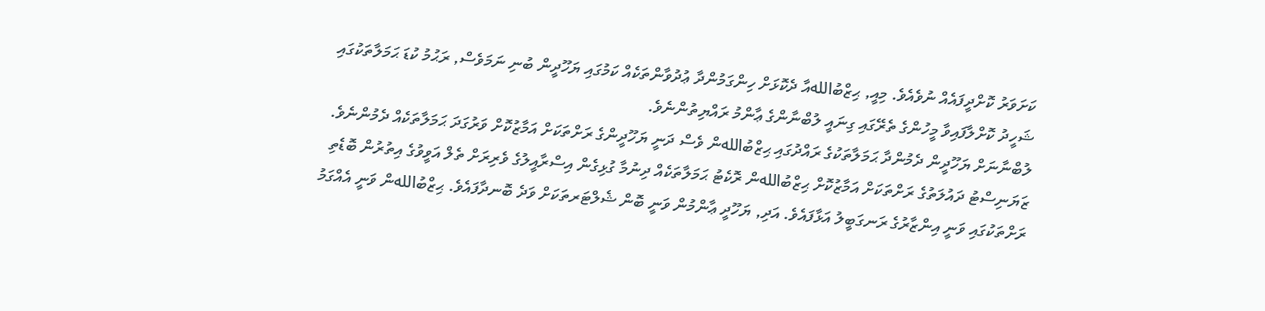ކަށަވަރު ކޮށްދީފައެއް ނުވެއެވެ. މިއީ, ޙިޒްބުاللهއާ ދެކޮޅަށް ހިންގަމުންދާ ޢުދުވާންތަކެއް ކަމުގައި ޔަހޫދީން ބުނި ނަމަވެސް, ރަޙުމު ކުޑަ ޙަމަލާތަކުގައި ޝަހީދު ކޮށްލާފައިވާ މީހުންގެ ތެރޭގައި ގިނައީ ލުބްނާންގެ ޢާންމު ރައްޔިތުންނެވެ.
ލުބްނާނަށް ޔަހޫދީން ދެމުންދާ ޙަމަލާތަކުގެ ރައްދުގައި ޙިޒްބުاللهން ވެސް ދަނީ ޔަހޫދީންގެ ރަށްތަކަށް އަމާޒުކޮށް ވަރުގަދަ ޙަމަލާތަކެއް ދެމުންނެވެ. ޒަޔަނިސްޓު ދައުލަތުގެ ރަށްތަކަށް އަމާޒުކޮށް ޙިޒްބުاللهން ރޮކެޓު ޙަމަލާތަކެއް ދިނުމާ ގުޅިގެން އިސްރާއީލުގެ ވެރިރަށް ތެލް އަވީވުގެ އިތުރުން ބޮޑެތި ރަށްތަކުގައި ވަނީ އިންޒާރުގެ ރަނގަބީލު އަޅާފައެވެ. އަދި, ޔަހޫދީ ޢާންމުން ވަނީ ބޮން ޝެލްޓަރތަކަށް ވަދެ ބޮނދާފައެވެ. ޙިޒްބުاللهން ވަނީ އެއްގަމު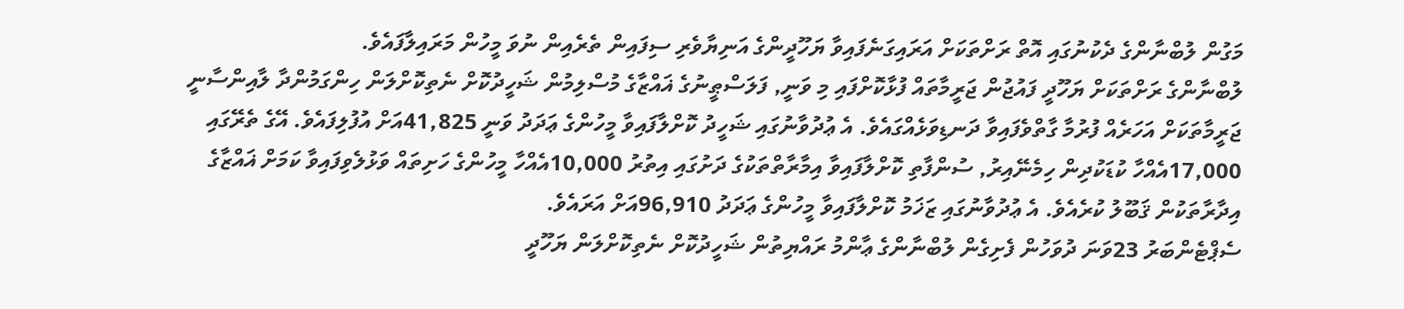މަގުން ލުބްނާންގެ ދެކުނުގައި އޮތް ރަށްތަކަށް އަރައިގަނެފައިވާ ޔަހޫދީންގެ އަނިޔާވެރި ސިފައިން ތެރެއިން ނުވަ މީހުން މަރައިލާފައެވެ.
ލުބްނާންގެ ރަށްތަކަށް ޔަހޫދީ ފައުޖުން ޖަރީމާތައް ފުޅާކޮށްފައި މި ވަނީ, ފަލަސްޠީނުގެ ޣައްޒާގެ މުސްލިމުން ޝަހީދުކޮށް ނެތިކޮށްލަން ހިންގަމުންދާ ލާއިންސާނީ ޖަރީމާތަކަށް އަހަރެއް ފުރުމާ ގާތްވެފައިވާ ދަނޑިވަޅެއްގައެވެ. އެ ޢުދުވާނުގައި ޝަހީދު ކޮށްލާފައިވާ މީހުންގެ ޢަދަދު ވަނީ 41,825އަށް އުފުލިފައެވެ. އޭގެ ތެރޭގައި 17,000އެއްހާ ކުޑަކުދިން ހިމެނޭއިރު, ސުންފާތި ކޮށްލާފައިވާ އިމާރާތްތަކުގެ ދަށުގައި އިތުރު 10,000އެއްހާ މީހުންގެ ހަށިތައް ވަޅުލެވިފައިވާ ކަމަށް ޣައްޒާގެ އިދާރާތަކުން ޤަބޫލު ކުރެއެވެ. އެ ޢުދުވާނުގައި ޒަޚަމު ކޮށްލާފައިވާ މީހުންގެ ޢަދަދު 96,910އަށް އަރައެވެ.
ސެޕްޓެންބަރު 23ވަނަ ދުވަހުން ފެށިގެން ލުބްނާންގެ ޢާންމު ރައްޔިތުން ޝަހީދުކޮށް ނެތިކޮށްލަން ޔަހޫދީ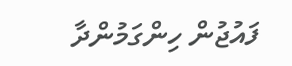ފައުޖުން ހިންގަމުންދާ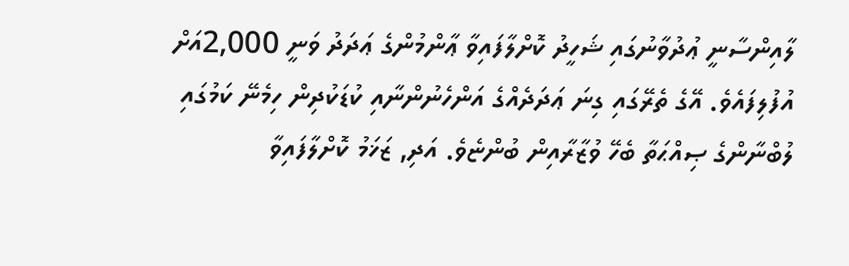ލާއިންސާނީ ޢުދުވާނުގައި ޝަހީދު ކޮށްލާފައިވާ ޢާންމުންގެ ޢަދަދު ވަނީ 2,000އަށް އުފުލިފައެވެ. އޭގެ ތެރޭގައި ގިނަ ޢަދަދެއްގެ އަންހެނުންނާއި ކުޑަކުދިން ހިމެނޭ ކަމުގައި ލުބްނާންގެ ޞިއްޙަތާ ބެހޭ ވުޒާރާއިން ބުންޏެވެ. އަދި, ޒަޚަމު ކޮށްލާފައިވާ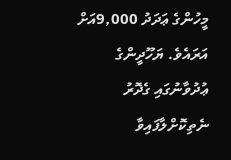މީހުންގެ ޢަދަދު 9,000އަށް އަރައެވެ. ޔަހޫދީންގެ ޢުދުވާނުގައި ގެދޮރު ނެތިކޮށްލާފައިވާ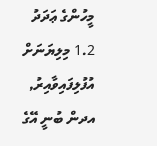މީހުންގެ ޢަދަދު 1.2 މިލިޔަނަށް އުފުލިފައިވާއިރު, އދން ބުނީ އޭގެ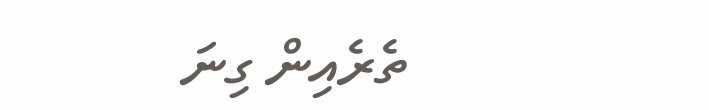ތެރެއިން ގިނަ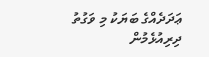ޢަދަދެއްގެ ބަޔަކު މި ވަގުތު ދިރިއުޅެމުން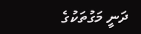ދަނީ މަގުތަކުގެ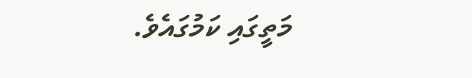މަތީގައި ކަމުގައެވެ.